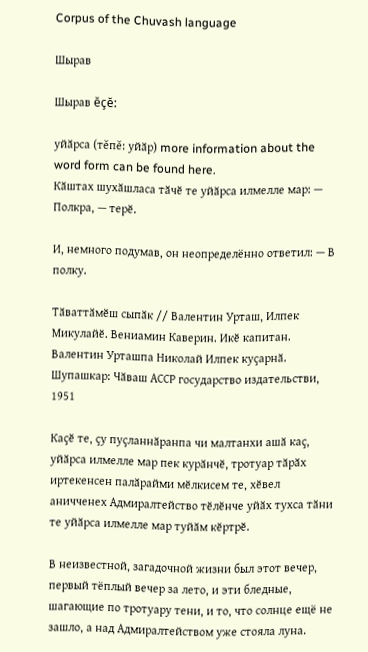Corpus of the Chuvash language

Шырав

Шырав ĕçĕ:

уйӑрса (тĕпĕ: уйӑр) more information about the word form can be found here.
Кӑштах шухӑшласа тӑчӗ те уйӑрса илмелле мар: — Полкра, — терӗ.

И, немного подумав, он неопределённо ответил: — В полку.

Тӑваттӑмӗш сыпӑк // Валентин Урташ, Илпек Микулайӗ. Вениамин Каверин. Икӗ капитан. Валентин Урташпа Николай Илпек куҫарнӑ. Шупашкар: Чӑваш АССР государство издательстви, 1951

Каҫӗ те, ҫу пуҫланнӑранпа чи малтанхи ашӑ каҫ, уйӑрса илмелле мар пек курӑнчӗ, тротуар тӑрӑх иртекенсен палӑрайми мӗлкисем те, хӗвел аничченех Адмиралтейство тӗлӗнче уйӑх тухса тӑни те уйӑрса илмелле мар туйӑм кӗртрӗ.

В неизвестной, загадочной жизни был этот вечер, первый тёплый вечер за лето, и эти бледные, шагающие по тротуару тени, и то, что солнце ещё не зашло, а над Адмиралтейством уже стояла луна.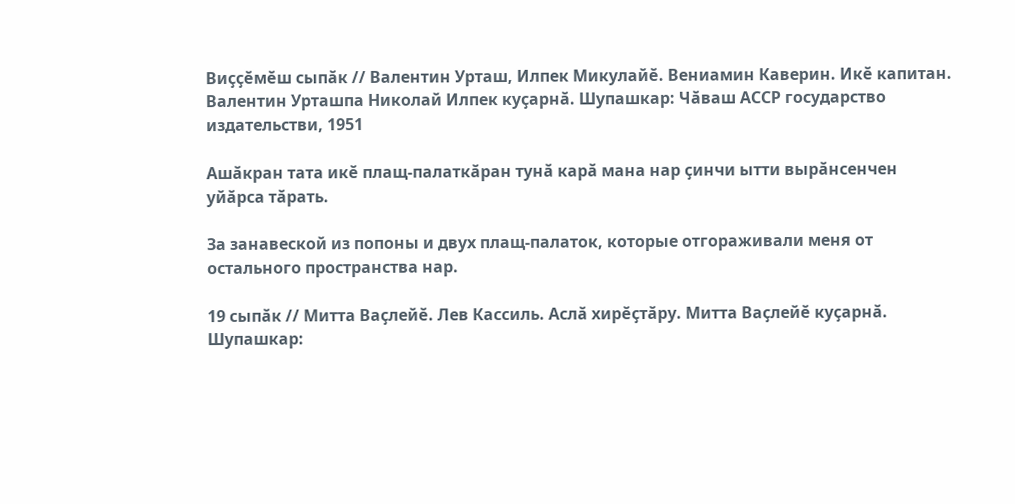Виҫҫӗмӗш сыпӑк // Валентин Урташ, Илпек Микулайӗ. Вениамин Каверин. Икӗ капитан. Валентин Урташпа Николай Илпек куҫарнӑ. Шупашкар: Чӑваш АССР государство издательстви, 1951

Ашӑкран тата икӗ плащ-палаткӑран тунӑ карӑ мана нар ҫинчи ытти вырӑнсенчен уйӑрса тӑрать.

За занавеской из попоны и двух плащ-палаток, которые отгораживали меня от остального пространства нар.

19 сыпӑк // Митта Ваҫлейӗ. Лев Кассиль. Аслӑ хирӗҫтӑру. Митта Ваҫлейӗ куҫарнӑ. Шупашкар: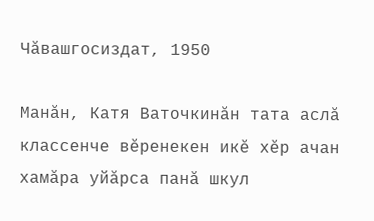Чӑвашгосиздат, 1950

Манӑн, Катя Ваточкинӑн тата аслӑ классенче вӗренекен икӗ хӗр ачан хамӑра уйӑрса панӑ шкул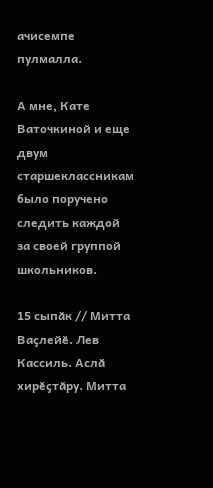ачисемпе пулмалла.

А мне, Кате Ваточкиной и еще двум старшеклассникам было поручено следить каждой за своей группой школьников.

15 сыпӑк // Митта Ваҫлейӗ. Лев Кассиль. Аслӑ хирӗҫтӑру. Митта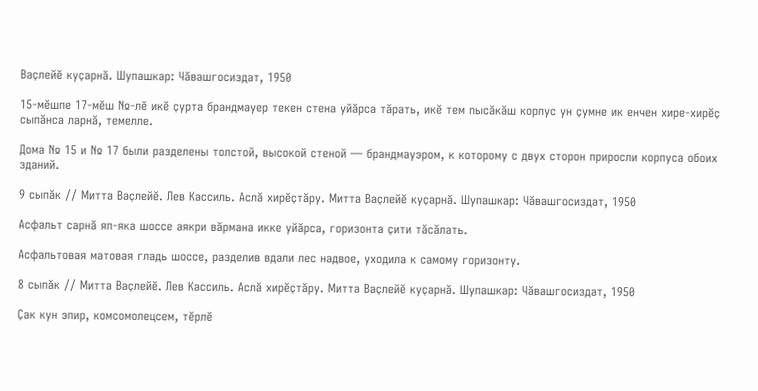Ваҫлейӗ куҫарнӑ. Шупашкар: Чӑвашгосиздат, 1950

15-мӗшпе 17-мӗш №-лӗ икӗ ҫурта брандмауер текен стена уйӑрса тӑрать, икӗ тем пысӑкӑш корпус ун ҫумне ик енчен хире-хирӗҫ сыпӑнса ларнӑ, темелле.

Дома № 15 и № 17 были разделены толстой, высокой стеной — брандмауэром, к которому с двух сторон приросли корпуса обоих зданий.

9 сыпӑк // Митта Ваҫлейӗ. Лев Кассиль. Аслӑ хирӗҫтӑру. Митта Ваҫлейӗ куҫарнӑ. Шупашкар: Чӑвашгосиздат, 1950

Асфальт сарнӑ яп-яка шоссе аякри вӑрмана икке уйӑрса, горизонта ҫити тӑсӑлать.

Асфальтовая матовая гладь шоссе, разделив вдали лес надвое, уходила к самому горизонту.

8 сыпӑк // Митта Ваҫлейӗ. Лев Кассиль. Аслӑ хирӗҫтӑру. Митта Ваҫлейӗ куҫарнӑ. Шупашкар: Чӑвашгосиздат, 1950

Ҫак кун эпир, комсомолецсем, тӗрлӗ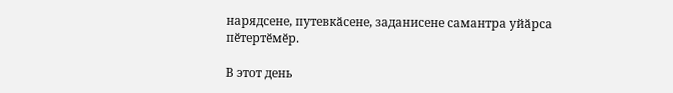нарядсене, путевкӑсене, заданисене самантра уйӑрса пӗтертӗмӗр.

В этот день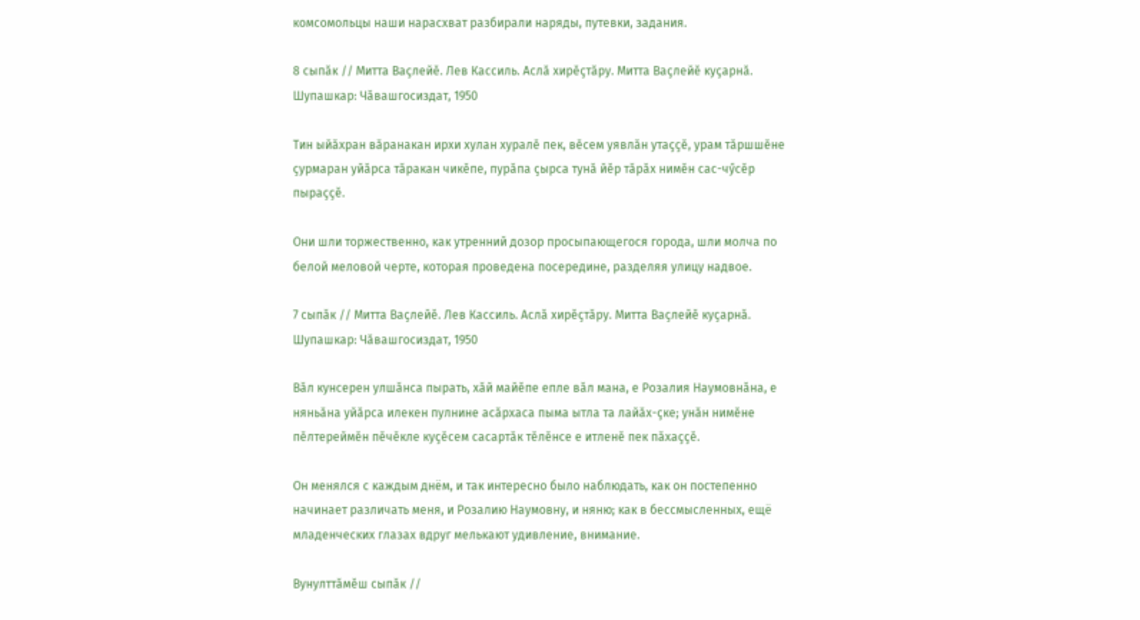комсомольцы наши нарасхват разбирали наряды, путевки, задания.

8 сыпӑк // Митта Ваҫлейӗ. Лев Кассиль. Аслӑ хирӗҫтӑру. Митта Ваҫлейӗ куҫарнӑ. Шупашкар: Чӑвашгосиздат, 1950

Тин ыйӑхран вӑранакан ирхи хулан хуралӗ пек, вӗсем уявлӑн утаҫҫӗ, урам тӑршшӗне ҫурмаран уйӑрса тӑракан чикӗпе, пурӑпа ҫырса тунӑ йӗр тӑрӑх нимӗн сас-чӳсӗр пыраҫҫӗ.

Они шли торжественно, как утренний дозор просыпающегося города, шли молча по белой меловой черте, которая проведена посередине, разделяя улицу надвое.

7 сыпӑк // Митта Ваҫлейӗ. Лев Кассиль. Аслӑ хирӗҫтӑру. Митта Ваҫлейӗ куҫарнӑ. Шупашкар: Чӑвашгосиздат, 1950

Вӑл кунсерен улшӑнса пырать, хӑй майӗпе епле вӑл мана, е Розалия Наумовнӑна, е няньӑна уйӑрса илекен пулнине асӑрхаса пыма ытла та лайӑх-ҫке; унӑн нимӗне пӗлтереймӗн пӗчӗкле куҫӗсем сасартӑк тӗлӗнсе е итленӗ пек пӑхаҫҫӗ.

Он менялся с каждым днём, и так интересно было наблюдать, как он постепенно начинает различать меня, и Розалию Наумовну, и няню; как в бессмысленных, ещё младенческих глазах вдруг мелькают удивление, внимание.

Вунулттӑмӗш сыпӑк //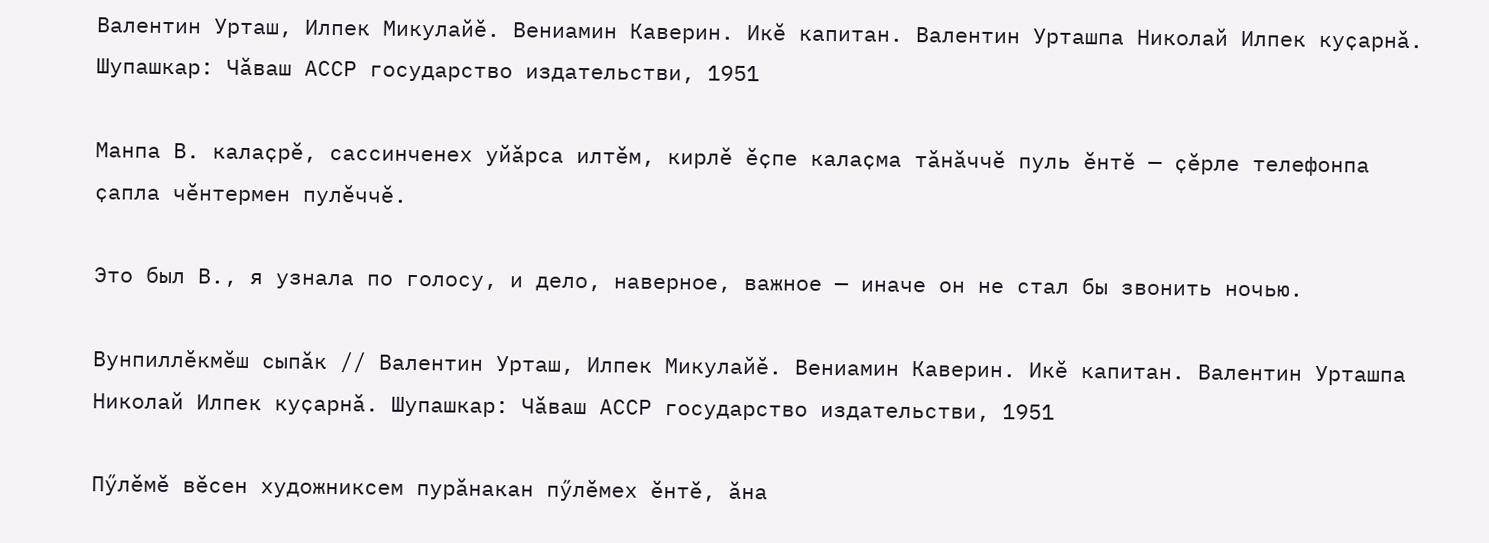Валентин Урташ, Илпек Микулайӗ. Вениамин Каверин. Икӗ капитан. Валентин Урташпа Николай Илпек куҫарнӑ. Шупашкар: Чӑваш АССР государство издательстви, 1951

Манпа В. калаҫрӗ, сассинченех уйӑрса илтӗм, кирлӗ ӗҫпе калаҫма тӑнӑччӗ пуль ӗнтӗ — ҫӗрле телефонпа ҫапла чӗнтермен пулӗччӗ.

Это был В., я узнала по голосу, и дело, наверное, важное — иначе он не стал бы звонить ночью.

Вунпиллӗкмӗш сыпӑк // Валентин Урташ, Илпек Микулайӗ. Вениамин Каверин. Икӗ капитан. Валентин Урташпа Николай Илпек куҫарнӑ. Шупашкар: Чӑваш АССР государство издательстви, 1951

Пӳлӗмӗ вӗсен художниксем пурӑнакан пӳлӗмех ӗнтӗ, ӑна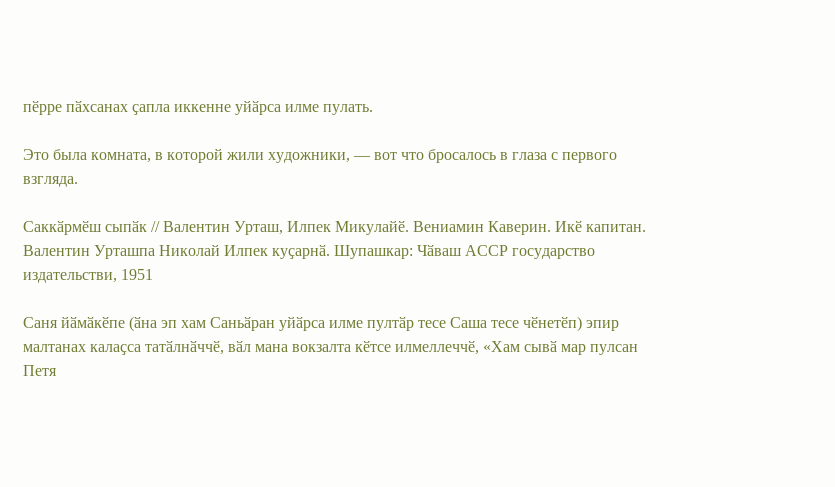пӗрре пӑхсанах ҫапла иккенне уйӑрса илме пулать.

Это была комната, в которой жили художники, — вот что бросалось в глаза с первого взгляда.

Саккӑрмӗш сыпӑк // Валентин Урташ, Илпек Микулайӗ. Вениамин Каверин. Икӗ капитан. Валентин Урташпа Николай Илпек куҫарнӑ. Шупашкар: Чӑваш АССР государство издательстви, 1951

Саня йӑмӑкӗпе (ӑна эп хам Саньӑран уйӑрса илме пултӑр тесе Саша тесе чӗнетӗп) эпир малтанах калаҫса татӑлнӑччӗ, вӑл мана вокзалта кӗтсе илмеллеччӗ, «Хам сывӑ мар пулсан Петя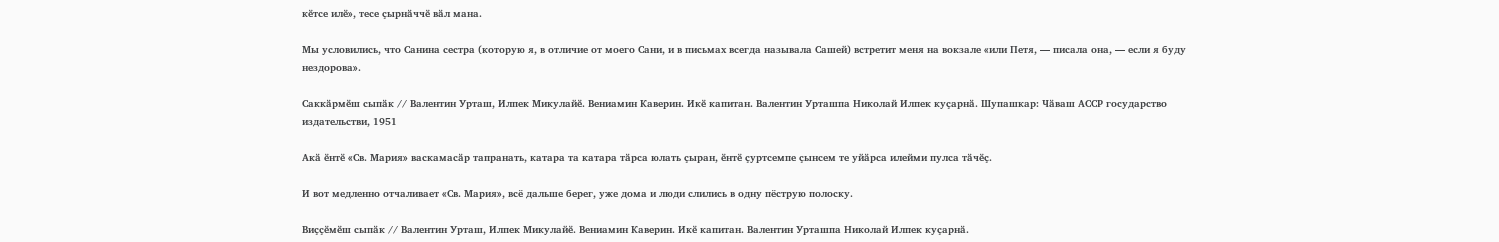кӗтсе илӗ», тесе ҫырнӑччӗ вӑл мана.

Мы условились, что Санина сестра (которую я, в отличие от моего Сани, и в письмах всегда называла Сашей) встретит меня на вокзале «или Петя, — писала она, — если я буду нездорова».

Саккӑрмӗш сыпӑк // Валентин Урташ, Илпек Микулайӗ. Вениамин Каверин. Икӗ капитан. Валентин Урташпа Николай Илпек куҫарнӑ. Шупашкар: Чӑваш АССР государство издательстви, 1951

Акӑ ӗнтӗ «Св. Мария» васкамасӑр тапранать, катара та катара тӑрса юлать ҫыран, ӗнтӗ ҫуртсемпе ҫынсем те уйӑрса илейми пулса тӑчӗҫ.

И вот медленно отчаливает «Св. Мария», всё дальше берег, уже дома и люди слились в одну пёструю полоску.

Виҫҫӗмӗш сыпӑк // Валентин Урташ, Илпек Микулайӗ. Вениамин Каверин. Икӗ капитан. Валентин Урташпа Николай Илпек куҫарнӑ.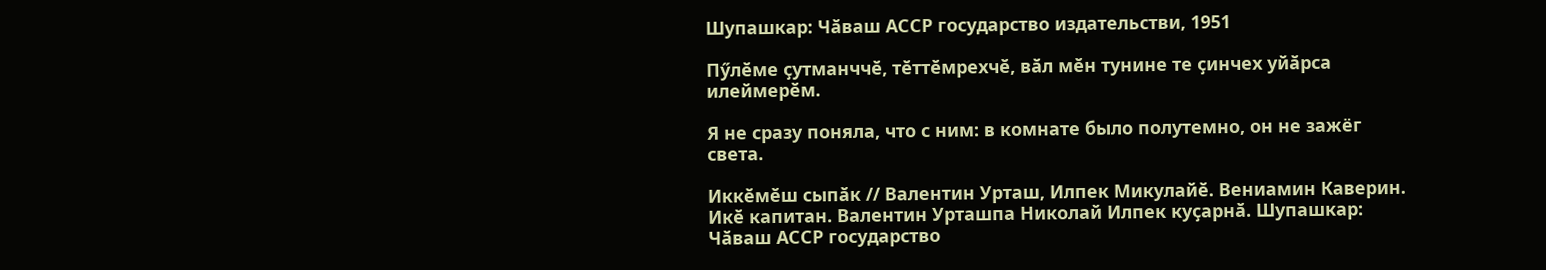Шупашкар: Чӑваш АССР государство издательстви, 1951

Пӳлӗме ҫутманччӗ, тӗттӗмрехчӗ, вӑл мӗн тунине те ҫинчех уйӑрса илеймерӗм.

Я не сразу поняла, что с ним: в комнате было полутемно, он не зажёг света.

Иккӗмӗш сыпӑк // Валентин Урташ, Илпек Микулайӗ. Вениамин Каверин. Икӗ капитан. Валентин Урташпа Николай Илпек куҫарнӑ. Шупашкар: Чӑваш АССР государство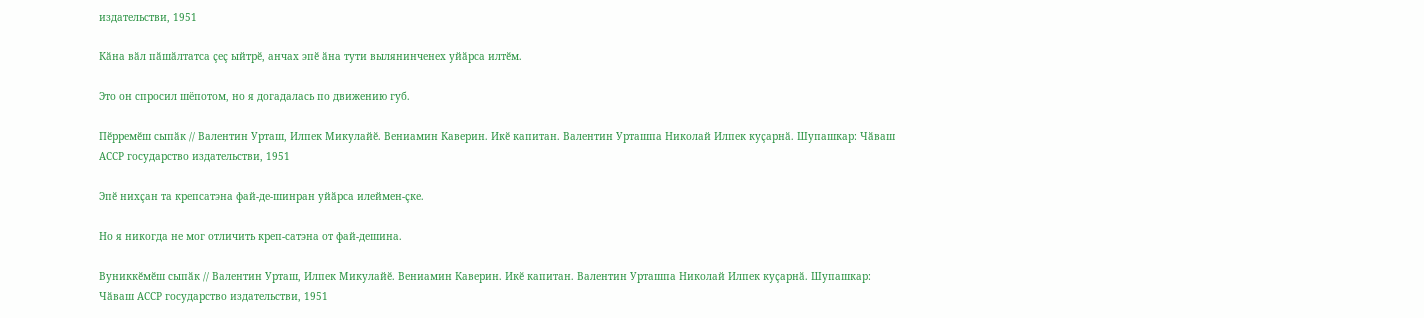издательстви, 1951

Кӑна вӑл пӑшӑлтатса ҫеҫ ыйтрӗ, анчах эпӗ ӑна тути вылянинченех уйӑрса илтӗм.

Это он спросил шёпотом, но я догадалась по движению губ.

Пӗрремӗш сыпӑк // Валентин Урташ, Илпек Микулайӗ. Вениамин Каверин. Икӗ капитан. Валентин Урташпа Николай Илпек куҫарнӑ. Шупашкар: Чӑваш АССР государство издательстви, 1951

Эпӗ нихҫан та крепсатэна фай-де-шинран уйӑрса илеймен-ҫке.

Но я никогда не мог отличить креп-сатэна от фай-дешина.

Вуниккӗмӗш сыпӑк // Валентин Урташ, Илпек Микулайӗ. Вениамин Каверин. Икӗ капитан. Валентин Урташпа Николай Илпек куҫарнӑ. Шупашкар: Чӑваш АССР государство издательстви, 1951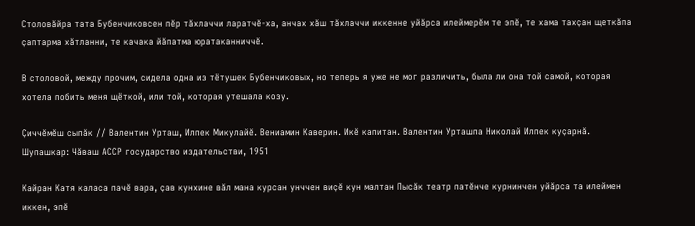Столовӑйра тата Бубенчиковсен пӗр тӑхлаччи ларатчӗ-ха, анчах хӑш тӑхлаччи иккенне уйӑрса илеймерӗм те эпӗ, те хама тахҫан щеткӑпа ҫаптарма хӑтланни, те качака йӑпатма юратаканниччӗ.

В столовой, между прочим, сидела одна из тётушек Бубенчиковых, но теперь я уже не мог различить, была ли она той самой, которая хотела побить меня щёткой, или той, которая утешала козу.

Ҫиччӗмӗш сыпӑк // Валентин Урташ, Илпек Микулайӗ. Вениамин Каверин. Икӗ капитан. Валентин Урташпа Николай Илпек куҫарнӑ. Шупашкар: Чӑваш АССР государство издательстви, 1951

Кайран Катя каласа пачӗ вара, ҫав кунхине вӑл мана курсан унччен виҫӗ кун малтан Пысӑк театр патӗнче курнинчен уйӑрса та илеймен иккен, эпӗ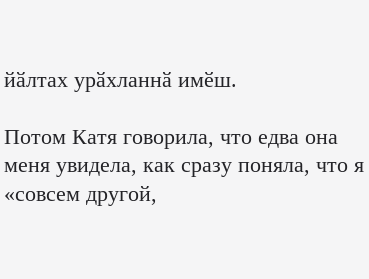йӑлтах урӑхланнӑ имӗш.

Потом Катя говорила, что едва она меня увидела, как сразу поняла, что я «совсем другой,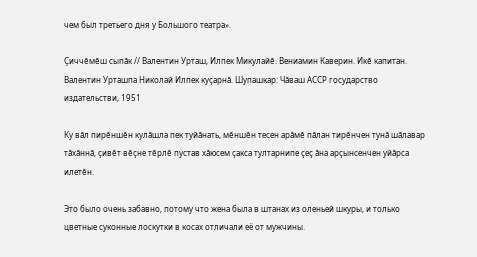чем был третьего дня у Большого театра».

Ҫиччӗмӗш сыпӑк // Валентин Урташ, Илпек Микулайӗ. Вениамин Каверин. Икӗ капитан. Валентин Урташпа Николай Илпек куҫарнӑ. Шупашкар: Чӑваш АССР государство издательстви, 1951

Ку вӑл пирӗншӗн кулӑшла пек туйӑнать, мӗншӗн тесен арӑмӗ пӑлан тирӗнчен тунӑ шӑлавар тӑхӑннӑ, ҫивӗт вӗҫне тӗрлӗ пустав хӑюсем ҫакса тултарнипе ҫеҫ ӑна арҫынсенчен уйӑрса илетӗн.

Это было очень забавно, потому что жена была в штанах из оленьей шкуры, и только цветные суконные лоскутки в косах отличали её от мужчины.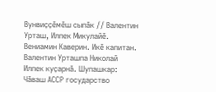Вунвиҫҫӗмӗш сыпӑк // Валентин Урташ, Илпек Микулайӗ. Вениамин Каверин. Икӗ капитан. Валентин Урташпа Николай Илпек куҫарнӑ. Шупашкар: Чӑваш АССР государство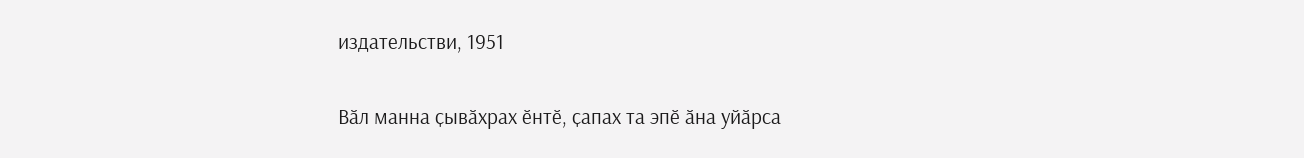издательстви, 1951

Вӑл манна ҫывӑхрах ӗнтӗ, ҫапах та эпӗ ӑна уйӑрса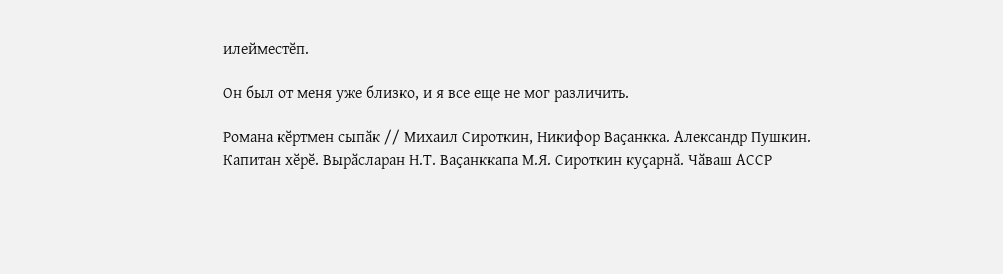илейместӗп.

Он был от меня уже близко, и я все еще не мог различить.

Романа кӗртмен сыпӑк // Михаил Сироткин, Никифор Ваҫанкка. Александр Пушкин. Капитан хӗрӗ. Вырӑсларан Н.Т. Ваҫанккапа М.Я. Сироткин куҫарнӑ. Чӑваш АССР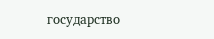государство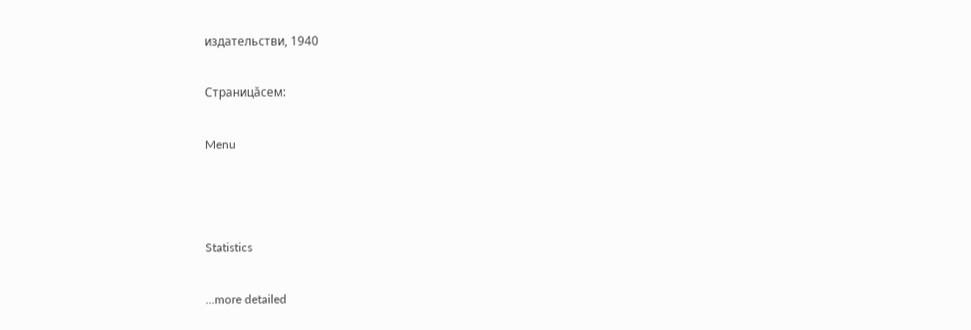издательстви, 1940

Страницăсем:

Menu



Statistics

...more detailed